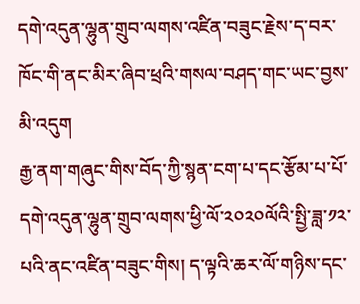དགེ་འདུན་ལྷུན་གྲུབ་ལགས་འཛིན་བཟུང་རྗེས་ད་བར་ཁོང་གི་ནང་མིར་ཞིབ་ཕྲའི་གསལ་བཤད་གང་ཡང་བྱས་མི་འདུག
རྒྱ་ནག་གཞུང་གིས་བོད་ཀྱི་སྙན་ངག་པ་དང་རྩོམ་པ་པོ་དགེ་འདུན་ལྷུན་གྲུབ་ལགས་ཕྱི་ལོ་༢༠༢༠ལོའི་སྤྱི་ཟླ་༡༢་པའི་ནང་འཛིན་བཟུང་གིས། ད་ལྟའི་ཆར་ལོ་གཉིས་དང་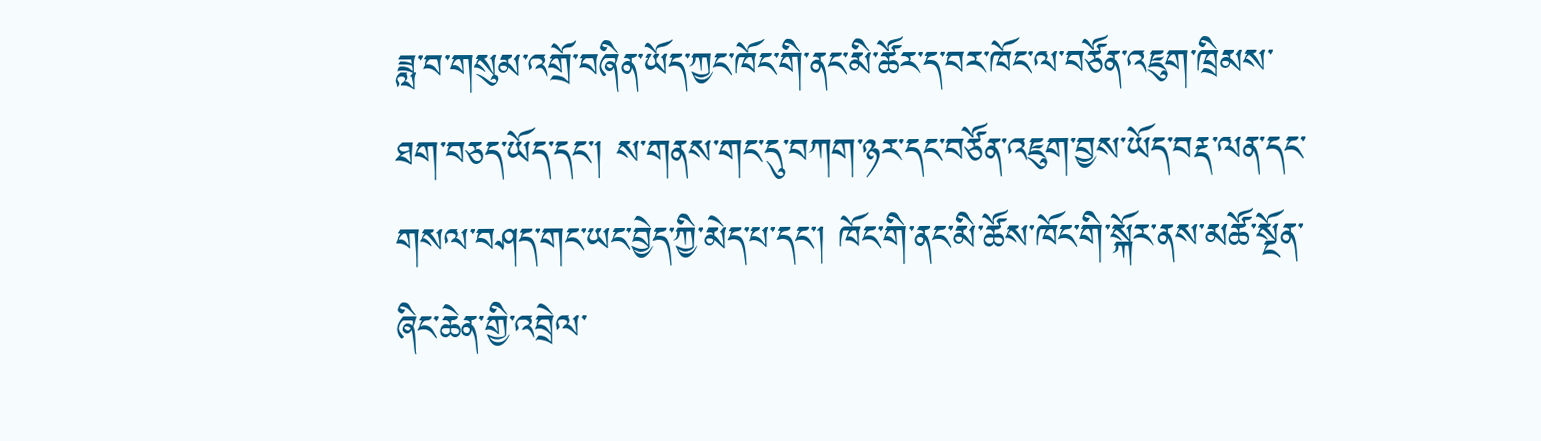ཟླ་བ་གསུམ་འགྲོ་བཞིན་ཡོད་ཀྱང་ཁོང་གི་ནང་མི་ཚོར་ད་བར་ཁོང་ལ་བཙོན་འཇུག་ཁྲིམས་ཐག་བཅད་ཡོད་དང་། ས་གནས་གང་དུ་བཀག་ཉར་དང་བཙོན་འཇུག་བྱས་ཡོད་བརྡ་ལན་དང་གསལ་བཤད་གང་ཡང་བྱེད་ཀྱི་མེད་པ་དང་། ཁོང་གི་ནང་མི་ཚོས་ཁོང་གི་སྐོར་ནས་མཚོ་སྔོན་ཞིང་ཆེན་གྱི་འབྲེལ་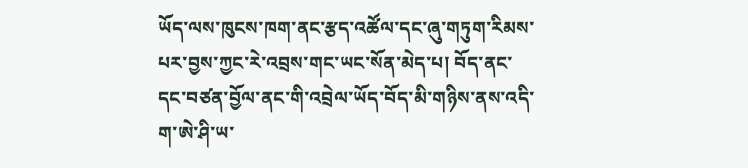ཡོད་ལས་ཁུངས་ཁག་ནང་རྩད་འཚོལ་དང་ཞུ་གཏུག་རིམས་པར་བྱས་ཀྱང་རེ་འབྲས་གང་ཡང་སོན་མེད་པ། བོད་ནང་དང་བཙན་བྱོལ་ནང་གི་འབྲེལ་ཡོད་བོད་མི་གཉིས་ནས་འདི་ག་ཨེ་ཤི་ཡ་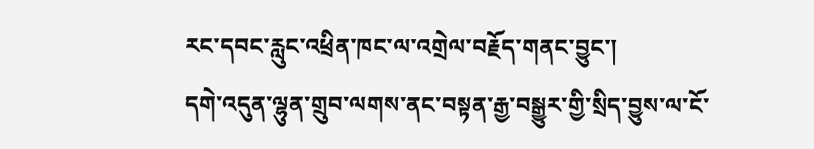རང་དབང་རླུང་འཕྲིན་ཁང་ལ་འགྲེལ་བརྗོད་གནང་བྱུང་།
དགེ་འདུན་ལྷུན་གྲུབ་ལགས་ནང་བསྟན་རྒྱ་བསྒྱུར་གྱི་སྲིད་བྱུས་ལ་ངོ་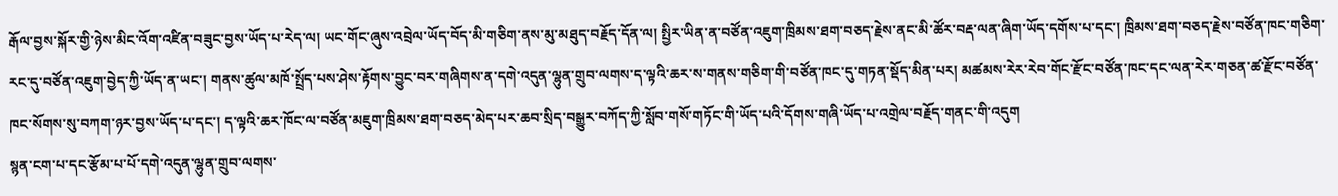རྒོལ་བྱས་སྐོར་གྱི་ཉེས་མིང་འོག་འཛིན་བཟུང་བྱས་ཡོད་པ་རེད་ལ། ཡང་གོང་ཞུས་འབྲེལ་ཡོད་བོད་མི་གཅིག་ནས་མུ་མཐུད་བརྗོད་དོན་ལ། སྤྱིར་ཡིན་ན་བཙོན་འཇུག་ཁྲིམས་ཐག་བཅད་རྗེས་ནང་མི་ཚོར་བརྡ་ལན་ཞིག་ཡོད་དགོས་པ་དང་། ཁྲིམས་ཐག་བཅད་རྗེས་བཙོན་ཁང་གཅིག་རང་དུ་བཙོན་འཇུག་བྱེད་ཀྱི་ཡོད་ན་ཡང་། གནས་ཚུལ་མཁོ་སྤྲོད་པས་ཤེས་རྟོགས་བྱུང་བར་གཞིགས་ན་དགེ་འདུན་ལྷུན་གྲུབ་ལགས་ད་ལྟའི་ཆར་ས་གནས་གཅིག་གི་བཙོན་ཁང་དུ་གཏན་སྡོད་མིན་པར། མཚམས་རེར་རེབ་གོང་རྫོང་བཙོན་ཁང་དང་ལན་རེར་གཅན་ཚ་རྫོང་བཙོན་ཁང་སོགས་སུ་བཀག་ཉར་བྱས་ཡོད་པ་དང་། ད་ལྟའི་ཆར་ཁོང་ལ་བཙོན་མཇུག་ཁྲིམས་ཐག་བཅད་མེད་པར་ཆབ་སྲིད་བསྒྱུར་བཀོད་ཀྱི་སློབ་གསོ་གཏོང་གི་ཡོད་པའི་དོགས་གཞི་ཡོད་པ་འགྲེལ་བརྗོད་གནང་གི་འདུག
སྙན་ངག་པ་དང་རྩོམ་པ་པོ་དགེ་འདུན་ལྷུན་གྲུབ་ལགས་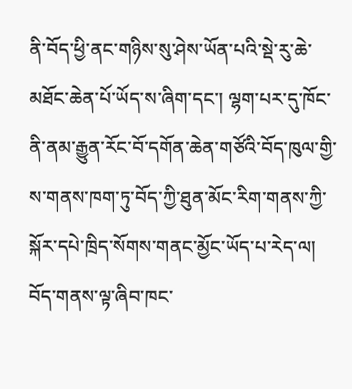ནི་བོད་ཕྱི་ནང་གཉིས་སུ་ཤེས་ཡོན་པའི་སྡེ་རུ་ཆེ་མཐོང་ཆེན་པོ་ཡོད་ས་ཞིག་དང་། ལྷག་པར་དུ་ཁོང་ནི་ནམ་རྒྱུན་རོང་བོ་དགོན་ཆེན་གཙོའི་བོད་ཁུལ་གྱི་ས་གནས་ཁག་ཏུ་བོད་ཀྱི་ཐུན་མོང་རིག་གནས་ཀྱི་སྐོར་དཔེ་ཁྲིད་སོགས་གནང་མྱོང་ཡོད་པ་རེད་ལ། བོད་གནས་ལྟ་ཞིབ་ཁང་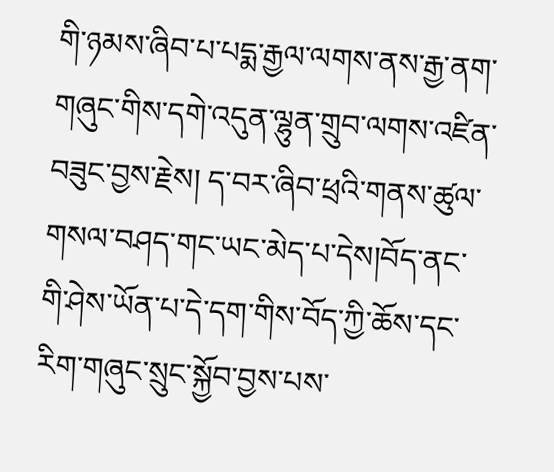གི་ཉམས་ཞིབ་པ་པདྨ་རྒྱལ་ལགས་ནས་རྒྱ་ནག་གཞུང་གིས་དགེ་འདུན་ལྷུན་གྲུབ་ལགས་འཛིན་བཟུང་བྱས་རྗེས། ད་བར་ཞིབ་ཕྲའི་གནས་ཚུལ་གསལ་བཤད་གང་ཡང་མེད་པ་དེས།བོད་ནང་གི་ཤེས་ཡོན་པ་དེ་དག་གིས་བོད་ཀྱི་ཆོས་དང་རིག་གཞུང་སྲུང་སྐྱོབ་བྱས་པས་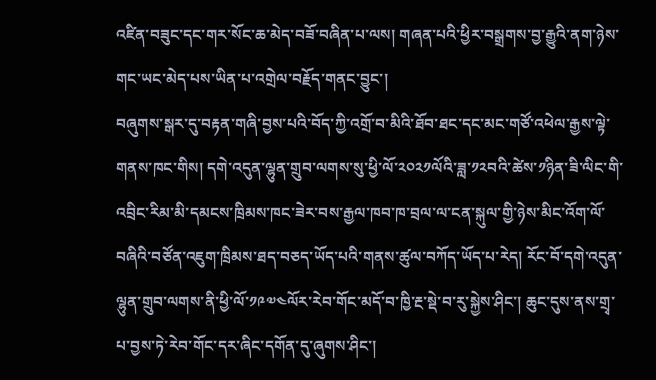འཛིན་བཟུང་དང་གར་སོང་ཆ་མེད་བཟོ་བཞིན་པ་ལས། གཞན་པའི་ཕྱིར་བསྒྲགས་བྱ་རྒྱུའི་ནག་ཉེས་གང་ཡང་མེད་པས་ཡིན་པ་འགྲེལ་བརྗོད་གནང་བྱུང་།
བཞུགས་སྒར་དུ་བརྟན་གཞི་བྱས་པའི་བོད་ཀྱི་འགྲོ་བ་མིའི་ཐོབ་ཐང་དང་མང་གཙོ་འཕེལ་རྒྱས་ལྟེ་གནས་ཁང་གིས། དགེ་འདུན་ལྷུན་གྲུབ་ལགས་སུ་ཕྱི་ལོ་༢༠༢༡ལོའི་ཟླ་༡༢བའི་ཚེས་༡ཉིན་ཟི་ལིང་གི་འབྲིང་རིམ་མི་དམངས་ཁྲིམས་ཁང་ཟེར་བས་རྒྱལ་ཁབ་ཁ་བྲལ་ལ་ངན་སྐུལ་གྱི་ཉེས་མིང་འོག་ལོ་བཞིའི་བཙོན་འཇུག་ཁྲིམས་ཐད་བཅད་ཡོད་པའི་གནས་ཚུལ་བཀོད་ཡོད་པ་རེད། རོང་བོ་དགེ་འདུན་ལྷུན་གྲུབ་ལགས་ནི་ཕྱི་ལོ་༡༩༧༤ལོར་རེབ་གོང་མདོ་བ་ཁྱི་རྔ་སྡེ་བ་རུ་སྐྱེས་ཤིང་། ཆུང་དུས་ནས་གྲྭ་པ་བྱས་ཏེ་རེབ་གོང་དར་ཞིང་དགོན་དུ་ཞུགས་ཤིང་།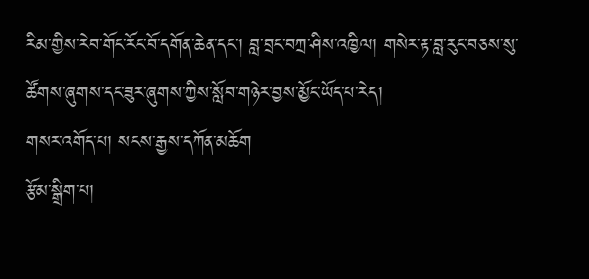རིམ་གྱིས་རེབ་གོང་རོང་བོ་དགོན་ཆེན་དང་། བླ་བྲང་བཀྲ་ཤིས་འཁྱིལ། གསེར་རྟ་བླ་རུང་བཅས་སུ་ཚོགས་ཞུགས་དང་ཟུར་ཞུགས་ཀྱིས་སློབ་གཉེར་བྱས་མྱོང་ཡོད་པ་རེད།
གསར་འགོད་པ། སངས་རྒྱས་དཀོན་མཆོག
རྩོམ་སྒྲིག་པ།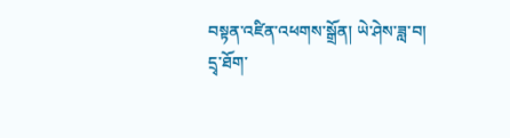བསྟན་འཛིན་འཕགས་སྒྲོན། ཡེ་ཤེས་ཟླ་བ།
དྲྭ་ཐོག་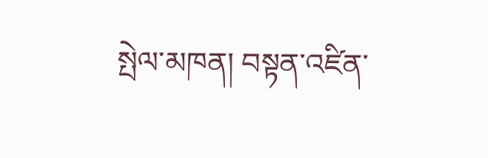སྤེལ་མཁན། བསྟན་འཛིན་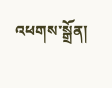འཕགས་སྒྲོན།